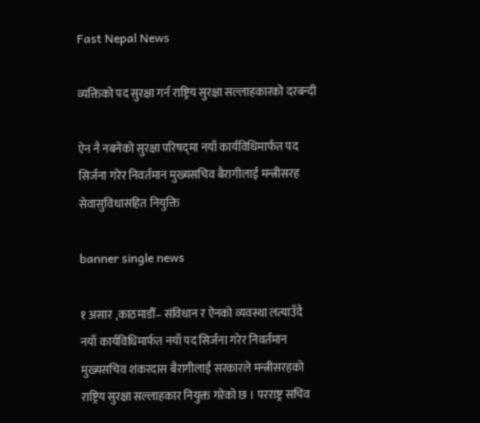Fast Nepal News

व्यक्तिको पद सुरक्षा गर्न राष्ट्रिय सुरक्षा सल्लाहकारको दरबन्दी

ऐन नै नबनेको सुरक्षा परिषद्‍मा नयाँ कार्यविधिमार्फत पद सिर्जना गरेर निवर्तमान मुख्यसचिव बैरागीलाई मन्त्रीसरह सेवासुविधासहित नियुक्ति

banner single news

१ असार ,काठमाडौँ– संविधान र ऐनको व्यवस्था लत्याउँदै नयाँ कार्यविधिमार्फत नयाँ पद सिर्जना गरेर निवर्तमान मुख्यसचिव शंकरदास बैरागीलाई सरकारले मन्त्रीसरहको राष्ट्रिय सुरक्षा सल्लाहकार नियुक्त गरेको छ । परराष्ट्र सचिव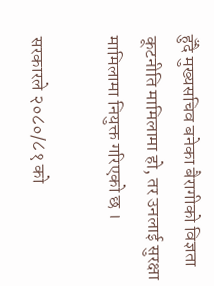हुँदै मुख्यसचिव बनेका बैरागीको विज्ञता कूटनीति मामिलामा हो, तर उनलाई सुरक्षा मामिलामा नियुक्त गरिएको छ ।

सरकारले २०८०/८१ को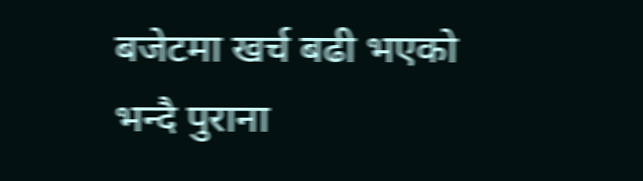बजेटमा खर्च बढी भएको भन्दै पुराना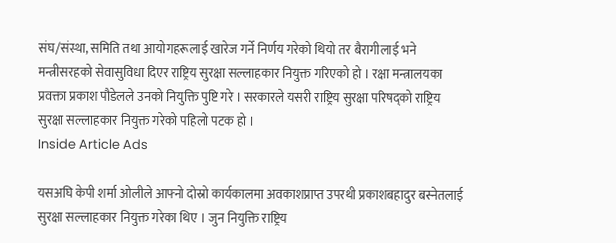संघ/संस्था, समिति तथा आयोगहरूलाई खारेज गर्ने निर्णय गरेको थियो तर बैरागीलाई भने मन्त्रीसरहको सेवासुविधा दिएर राष्ट्रिय सुरक्षा सल्लाहकार नियुक्त गरिएको हो । रक्षा मन्त्रालयका प्रवक्ता प्रकाश पौडेलले उनको नियुक्ति पुष्टि गरे । सरकारले यसरी राष्ट्रिय सुरक्षा परिषद्को राष्ट्रिय सुरक्षा सल्लाहकार नियुक्त गरेको पहिलो पटक हो ।
Inside Article Ads

यसअघि केपी शर्मा ओलीले आफ्नो दोस्रो कार्यकालमा अवकाशप्राप्त उपरथी प्रकाशबहादुर बस्नेतलाई सुरक्षा सल्लाहकार नियुक्त गरेका थिए । जुन नियुक्ति राष्ट्रिय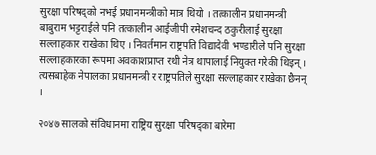सुरक्षा परिषद्को नभई प्रधानमन्त्रीको मात्र थियो । तत्कालीन प्रधानमन्त्री बाबुराम भट्टराईले पनि तत्कालीन आईजीपी रमेशचन्द ठकुरीलाई सुरक्षा सल्लाहकार राखेका थिए । निवर्तमान राष्ट्रपति विद्यादेवी भण्डारीले पनि सुरक्षा सल्लाहकारका रूपमा अवकाशप्राप्त रथी नेत्र थापालाई नियुक्त गरेकी थिइन् । त्यसबाहेक नेपालका प्रधानमन्त्री र राष्ट्रपतिले सुरक्षा सल्लाहकार राखेका छैनन् ।

२०४७ सालको संविधानमा राष्ट्रिय सुरक्षा परिषद्का बारेमा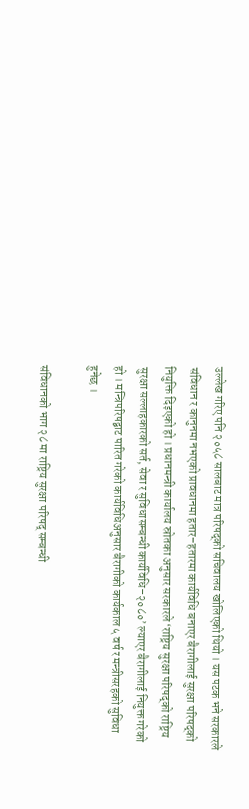उल्लेख गरिए पनि २०५८ सालबाट मात्र परिषद्को सचिवालय खोलिएको थियो । यस पटक भने सरकारले संविधान र कानुनमा नभएको प्रावधानमा हतार–हतारमा कार्यविधि बनाएर बैरागीलाई सुरक्षा परिषद्को नियुक्ति दिइएको हो । प्रधानमन्त्री कार्यालय स्रोतका अनुसार सरकारले ‘राष्ट्रिय सुरक्षा परिषद्को राष्ट्रिय सुरक्षा सल्लाहकारको सर्त, सेवा र सुविधासम्बन्धी कार्यविधि–२०८०’ ल्याएर बैरागीलाई नियुक्त गरेको हो । मन्त्रिपरिषद्बाट पारित गरेको कार्यविधिअनुसार बैरागीको कार्यकाल ५ वर्ष र मन्त्रीसरहको सुविधा हुनेछ ।

संविधानको भाग २८ मा राष्ट्रिय सुरक्षा परिषद् सम्बन्धी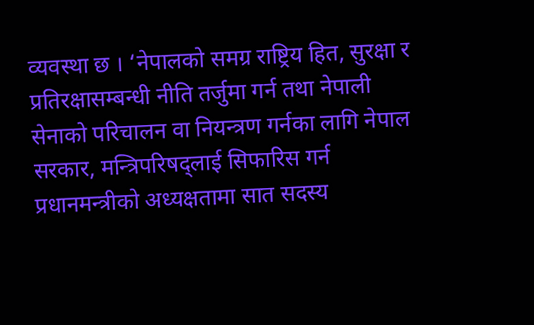व्यवस्था छ । ‘नेपालको समग्र राष्ट्रिय हित, सुरक्षा र प्रतिरक्षासम्बन्धी नीति तर्जुमा गर्न तथा नेपाली सेनाको परिचालन वा नियन्त्रण गर्नका लागि नेपाल सरकार, मन्त्रिपरिषद्लाई सिफारिस गर्न प्रधानमन्त्रीको अध्यक्षतामा सात सदस्य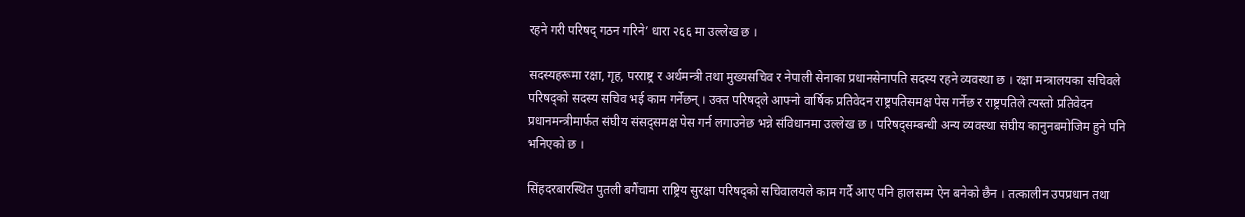रहने गरी परिषद् गठन गरिने’ धारा २६६ मा उल्लेख छ ।

सदस्यहरूमा रक्षा, गृह, परराष्ट्र र अर्थमन्त्री तथा मुख्यसचिव र नेपाली सेनाका प्रधानसेनापति सदस्य रहने व्यवस्था छ । रक्षा मन्त्रालयका सचिवले परिषद्को सदस्य सचिव भई काम गर्नेछन् । उक्त परिषद्ले आफ्नो वार्षिक प्रतिवेदन राष्ट्रपतिसमक्ष पेस गर्नेछ र राष्ट्रपतिले त्यस्तो प्रतिवेदन प्रधानमन्त्रीमार्फत संघीय संसद्समक्ष पेस गर्न लगाउनेछ भन्ने संविधानमा उल्लेख छ । परिषद्सम्बन्धी अन्य व्यवस्था संघीय कानुनबमोजिम हुने पनि भनिएको छ ।

सिंहदरबारस्थित पुतली बगैंचामा राष्ट्रिय सुरक्षा परिषद्को सचिवालयले काम गर्दै आए पनि हालसम्म ऐन बनेको छैन । तत्कालीन उपप्रधान तथा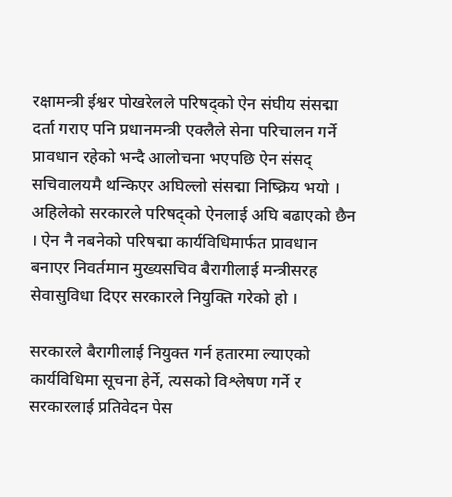रक्षामन्त्री ईश्वर पोखरेलले परिषद्को ऐन संघीय संसद्मा दर्ता गराए पनि प्रधानमन्त्री एक्लैले सेना परिचालन गर्ने प्रावधान रहेको भन्दै आलोचना भएपछि ऐन संसद् सचिवालयमै थन्किएर अघिल्लो संसद्मा निष्क्रिय भयो । अहिलेको सरकारले परिषद्को ऐनलाई अघि बढाएको छैन । ऐन नै नबनेको परिषद्मा कार्यविधिमार्फत प्रावधान बनाएर निवर्तमान मुख्यसचिव बैरागीलाई मन्त्रीसरह सेवासुविधा दिएर सरकारले नियुक्ति गरेको हो ।

सरकारले बैरागीलाई नियुक्त गर्न हतारमा ल्याएको कार्यविधिमा सूचना हेर्ने, त्यसको विश्लेषण गर्ने र सरकारलाई प्रतिवेदन पेस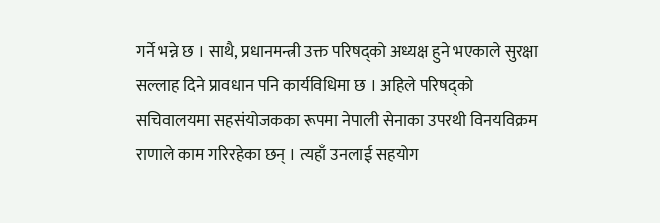गर्ने भन्ने छ । साथै, प्रधानमन्त्री उक्त परिषद्को अध्यक्ष हुने भएकाले सुरक्षा सल्लाह दिने प्रावधान पनि कार्यविधिमा छ । अहिले परिषद्को सचिवालयमा सहसंयोजकका रूपमा नेपाली सेनाका उपरथी विनयविक्रम राणाले काम गरिरहेका छन् । त्यहाँ उनलाई सहयोग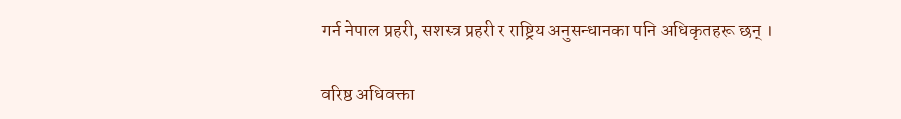गर्न नेपाल प्रहरी, सशस्त्र प्रहरी र राष्ट्रिय अनुसन्धानका पनि अधिकृतहरू छन् ।

वरिष्ठ अधिवक्ता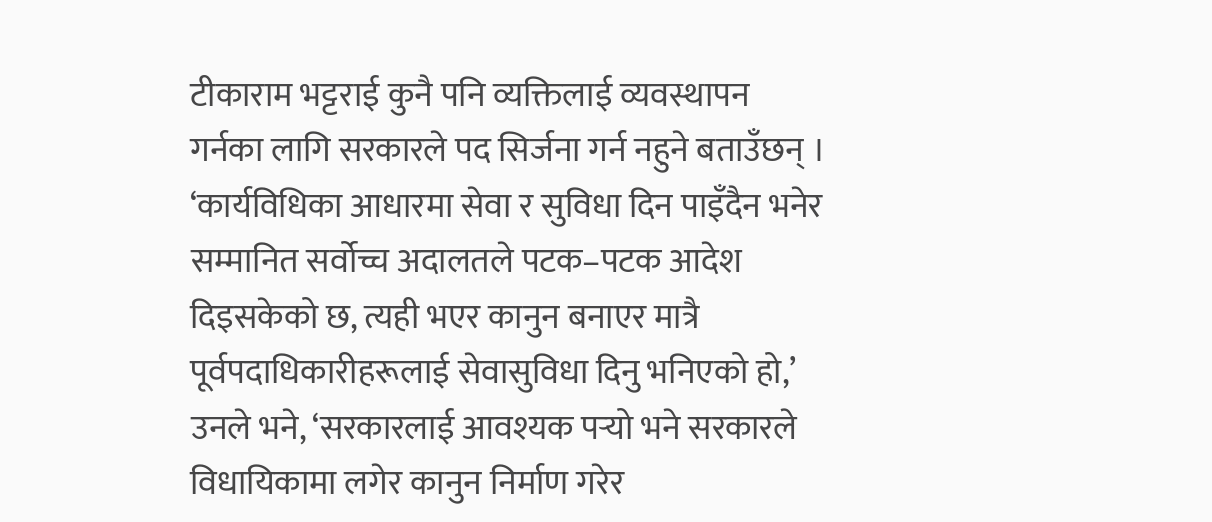टीकाराम भट्टराई कुनै पनि व्यक्तिलाई व्यवस्थापन गर्नका लागि सरकारले पद सिर्जना गर्न नहुने बताउँछन् । ‘कार्यविधिका आधारमा सेवा र सुविधा दिन पाइँदैन भनेर सम्मानित सर्वोच्च अदालतले पटक–पटक आदेश दिइसकेको छ, त्यही भएर कानुन बनाएर मात्रै पूर्वपदाधिकारीहरूलाई सेवासुविधा दिनु भनिएको हो,’ उनले भने, ‘सरकारलाई आवश्यक पर्‍यो भने सरकारले विधायिकामा लगेर कानुन निर्माण गरेर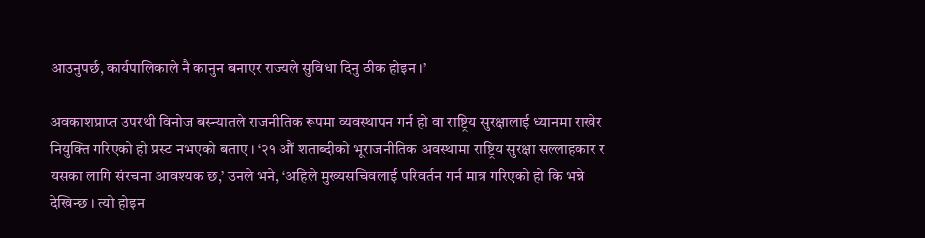आउनुपर्छ, कार्यपालिकाले नै कानुन बनाएर राज्यले सुविधा दिनु ठीक होइन ।’

अवकाशप्राप्त उपरथी विनोज बस्न्यातले राजनीतिक रूपमा व्यवस्थापन गर्न हो वा राष्ट्रिय सुरक्षालाई ध्यानमा राखेर नियुक्ति गरिएको हो प्रस्ट नभएको बताए । ‘२१ औं शताब्दीको भूराजनीतिक अवस्थामा राष्ट्रिय सुरक्षा सल्लाहकार र यसका लागि संरचना आवश्यक छ,’ उनले भने, ‘अहिले मुख्यसचिवलाई परिवर्तन गर्न मात्र गरिएको हो कि भन्ने देखिन्छ । त्यो होइन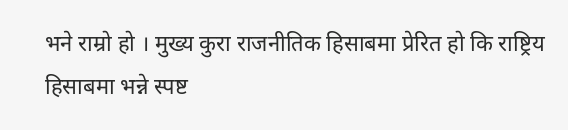भने राम्रो हो । मुख्य कुरा राजनीतिक हिसाबमा प्रेरित हो कि राष्ट्रिय हिसाबमा भन्ने स्पष्ट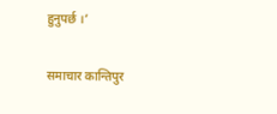हुनुपर्छ ।’

समाचार कान्तिपुर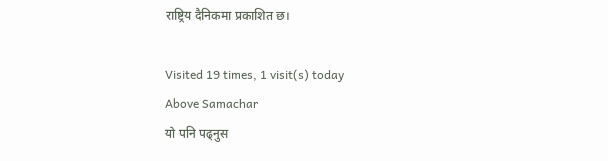राष्ट्रिय दैनिकमा प्रकाशित छ।

Visited 19 times, 1 visit(s) today
Above Samachar
यो पनि पढ्नुस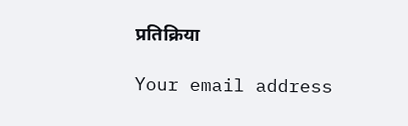प्रतिक्रिया

Your email address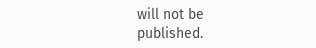will not be published.